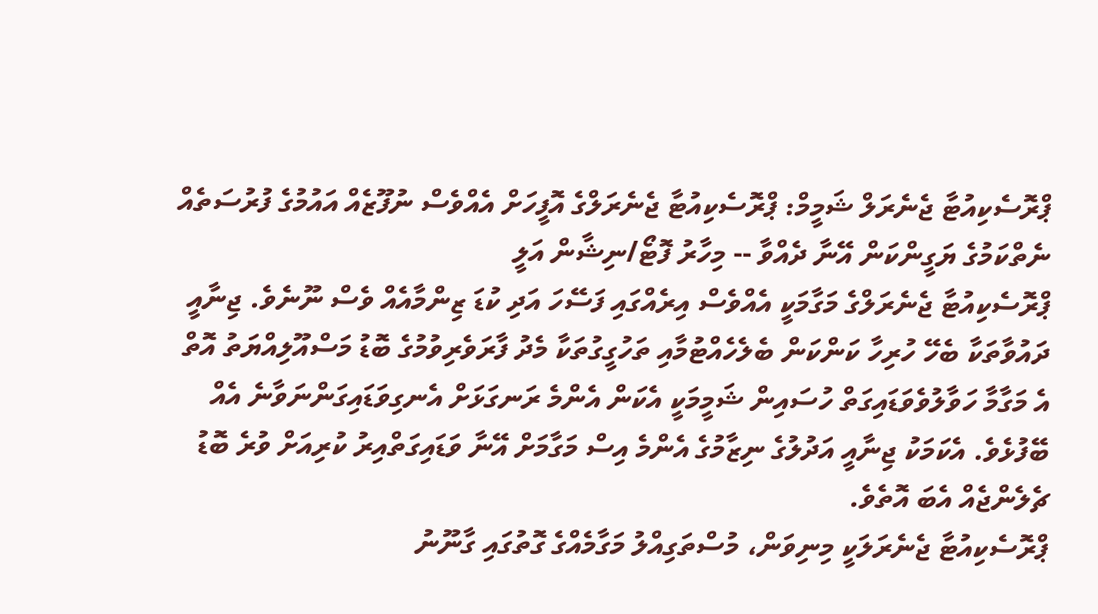ޕްރޮސެކިއުޓާ ޖެނެރަލް ޝަމީމް: ޕްރޮސެކިއުޓާ ޖެނެރަލްގެ އޮފީހަށް އެއްވެސް ނުފޫޒެއް އައުމުގެ ފުރުސަތެއް ނެތްކަމުގެ ޔަގީންކަން އޭނާ ދެއްވާ -- މިހާރު ފޮޓޯ/ނިޝާން އަލީ
ޕްރޮސެކިއުޓާ ޖެނެރަލްގެ މަގާމަކީ އެއްވެސް އިރެއްގައި ފަސޭހަ އަދި ކުޑަ ޒިންމާއެއް ވެސް ނޫނެވެ. ޖިނާއީ ދައުވާތަކާ ބެހޭ ހުރިހާ ކަންކަން ބެލެހެއްޓުމާއި ތަހުގީގުތަކާ މެދު ފާރަވެރިވުމުގެ ބޮޑު މަސްއޫލިއްޔަތު އޮތް އެ މަގާމާ ހަވާލުވެވަޑައިގަތް ހުސައިން ޝަމީމަކީ އެކަން އެންމެ ރަނގަޅަށް އެނގިވަޑައިގަންނަވާނެ އެއް ބޭފުޅެވެ. އެކަމަކު ޖިނާއީ އަދުލުގެ ނިޒާމުގެ އެންމެ އިސް މަގާމަށް އޭނާ ވަޑައިގަތްއިރު ކުރިއަށް ވުރެ ބޮޑު ޗެލެންޖެއް އެބަ އޮތެވެ.
ޕްރޮސެކިއުޓާ ޖެނެރަލަކީ މިނިވަން، މުސްތަގިއްލު މަގާމެއްގެ ގޮތުގައި ގާނޫނު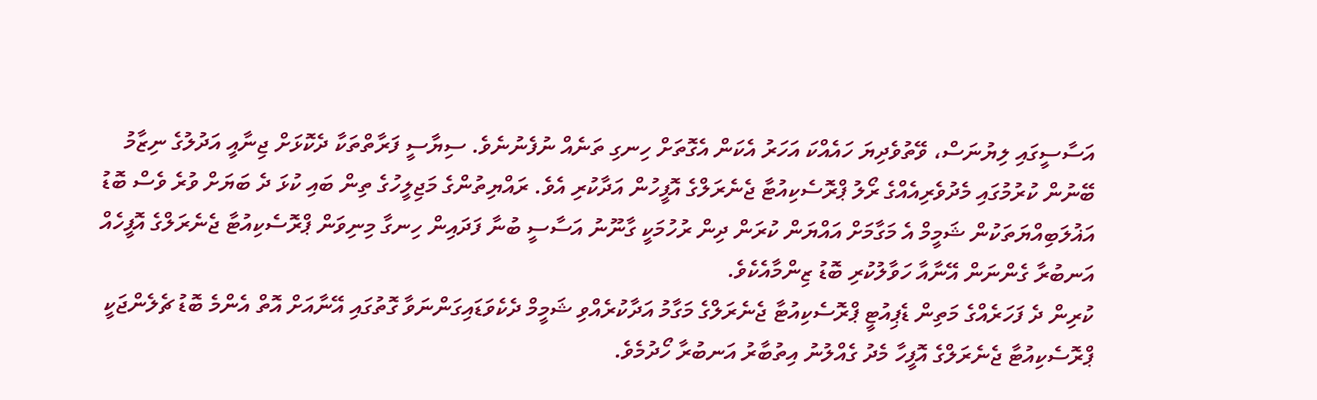އަސާސީގައި ލިޔުނަސް، ވޭތުވެދިޔަ ހައެއްކަ އަހަރު އެކަން އެގޮތަށް ހިނގި ތަނެއް ނުފެނުނެވެ. ސިޔާސީ ފަރާތްތަކާ ދެކޮޅަށް ޖިނާއީ އަދުލުގެ ނިޒާމު ބޭނުން ކުރުމުގައި މެދުވެރިއެއްގެ ރޯލު ޕްރޮސެކިއުޓާ ޖެނެރަލްގެ އޮފީހުން އަދާކުރި އެވެ. ރައްޔިތުންގެ މަޖިލީހުގެ ތިން ބައި ކުޅަ ދެ ބަޔަށް ވުރެ ވެސް ބޮޑު އަޣުލަބިއްޔަތަކުން ޝަމީމް އެ މަގާމަށް އައްޔަން ކުރަން ދިން ރުހުމަކީ ގާނޫނު އަސާސީ ބުނާ ފަދައިން ހިނގާ މިނިވަން ޕްރޮސެކިއުޓާ ޖެނެރަލްގެ އޮފީހެއް އަނބުރާ ގެންނަން އޭނާއާ ހަވާލުކުރި ބޮޑު ޒިންމާއެކެވެ.
ކުރިން ދެ ފަހަރެއްގެ މަތިން ޑެޕިއުޓީ ޕްރޮސެކިއުޓާ ޖެނެރަލްގެ މަގާމު އަދާކުރެއްވި ޝަމީމް ދެކެވަޑައިގަންނަވާ ގޮތުގައި އޭނާއަށް އޮތް އެންމެ ބޮޑު ޗެލެންޖަކީ ޕްރޮސެކިއުޓާ ޖެނެރަލްގެ އޮފީހާ މެދު ގެއްލުނު އިތުބާރު އަނބުރާ ހޯދުމެވެ.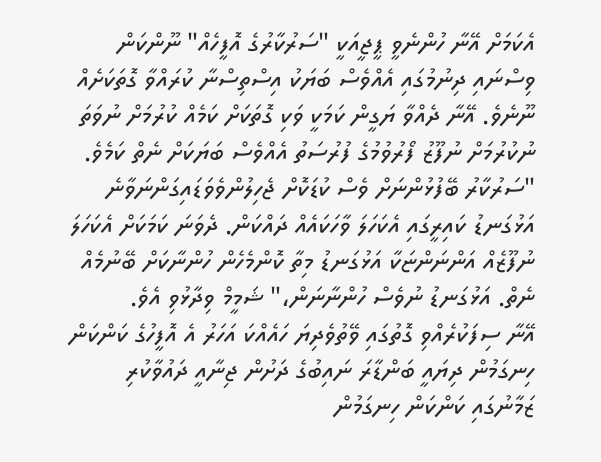އެކަމަށް އޭނާ ހުންނެވީ ޕީޖީއަކީ "ސަރުކާރުގެ އޮފީހެއް" ނޫންކަން ވިސްނައި ދިނުމުގައި އެއްވެސް ބަޔަކު އިސްތިސްނާ ކުރައްވާ ގޮތަކަށެއް ނޫނެވެ. އޭނާ ދެއްވާ ޔަގީން ކަމަކީ ވަކި ގޮތަކަށް ކަމެއް ކުރުމަށް ނުވަތަ ނުކުރުމަށް ނުފޫޒު ފޯރުވުމުގެ ފުރުސަތު އެއްވެސް ބަޔަކަށް ނެތް ކަމެވެ.
"ސަރުކާރު ބޭފުޅުންނަށް ވެސް ކުޑަކޮށް ޖެހިލުންވެވަޑައިގަންނަވާނެ އަޅުގަނޑު ކައިރީގައި އެކަހަލަ ވާހަކައެއް ދައްކަން. ދެވަނަ ކަމަކަށް އެކަހަލަ ނުފޫޒެއް އަންނަންޏަކާ އަޅުގަނޑު މިތާ ކޮންމެހެން ހުންނާކަށް ބޭނުމެއް ނެތް. އަޅުގަނޑު ނުވެސް ހުންނާނަން،" ޝަމީމް ވިދާޅުވި އެވެ.
އޭނާ ސިފަކުރެއްވި ގޮތުގައި ވޭތުވެދިޔަ ހައެއްކަ އަހަރު އެ އޮފީހުގެ ކަންކަން ހިނގަމުން ދިޔައީ ބަންޑާރަ ނައިބުގެ ދަށުން ޖިނާއީ ދައުވާކުރި ޒަމާނުގައި ކަންކަން ހިނގަމުން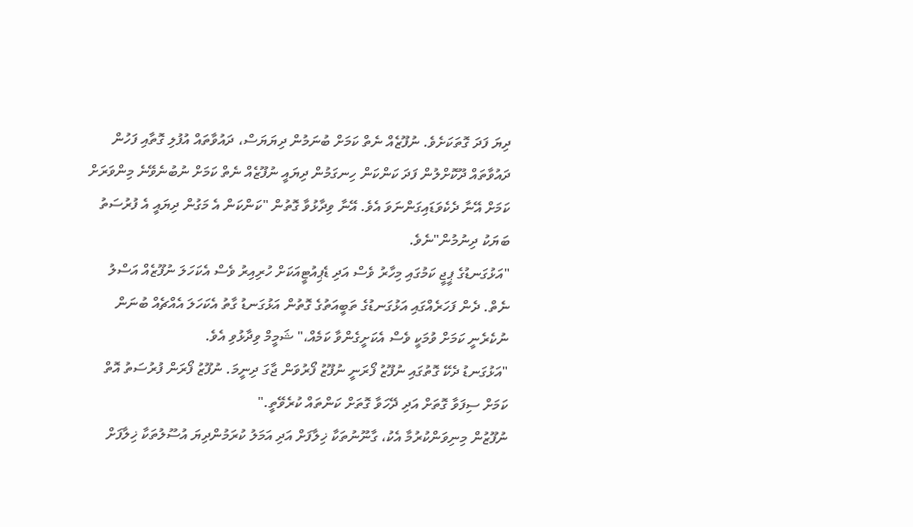ދިޔަ ފަދަ ގޮތަކަށެވެ. ނުފޫޒެއް ނެތް ކަމަށް ބުނަމުން ދިޔަޔަސް، ދައުވާތައް އުފުލި ގޮތާއި ފަހުން ދައުވާތައް ދޫކޮށްލުން ފަދަ ކަންކަން ހިނގަމުން ދިޔައީ ނުފޫޒެއް ނެތް ކަމަށް ނުބުނެވޭނެ މިންވަރަށް ކަމަށް އޭނާ ދެކެވަޑައިގަންނަވަ އެވެ. އޭނާ ވިދާޅުވާ ގޮތުން "ކަންކަން އެ މަގުން ދިޔައީ އެ ފުރުސަތު ބަޔަކު ދިނުމުން"ނެވެ.
"އަޅުގަނޑުގެ ޕީޖީ ކަމުގައި މިހާރު ވެސް އަދި ޑެޕިއުޓީއަކަށް ހުރިއިރު ވެސް އެކަހަލަ ނުފޫޒެއް އަސްލު ނެތް. ދެން ފަހަރެއްގައި އަޅުގަނޑުގެ ތަބީއަތުގެ ގޮތުން އަޅުގަނޑު ގާތު އެކަހަލަ އެއްޗެއް ބުނަން ނުކެރެނީ ކަމަށް ވުމަކީ ވެސް އެކަށީގެންވާ ކަމެއް،" ޝަމީމް ވިދާޅުވި އެވެ.
"އަޅުގަނޑު ދެކޭ ގޮތުގައި ނުފޫޒު ފޯރަނީ ނުފޫޒު ފޯރުވަން ޖާގަ ދިނީމަ. ނުފޫޒު ފޯރަން ފުރުސަތު އޮތް ކަމަށް ސިފަވާ ގޮތަށް އަދި ދޭހަވާ ގޮތަށް ކަންތައް ކުރެވޭތީ."
ނުފޫޒުން މިނިވަންކުރުމާ އެކު، ގާނޫނުތަކާ ޚިލާފަށް އަދި އަމަލު ކުރަމުންދިޔަ އުސޫލުތަކާ ޚިލާފަށް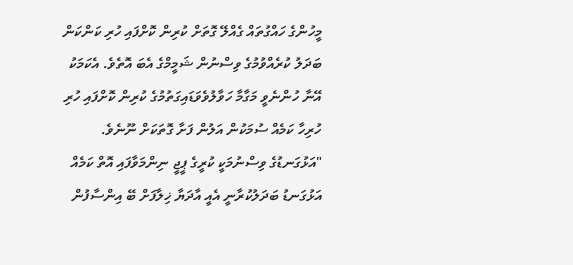މީހުންގެ ހައްގުތައް ގެއްލޭ ގޮތަށް ކުރިން ކޮށްފައި ހުރި ކަންކަން ބަދަލު ކުރެއްވުމުގެ ވިސްނުން ޝަމީމްގެ އެބަ އޮތެވެ. އެކަމަކު އޭނާ ހުންނެވީ މަގާމާ ހަވާލުވެވަޑައިގަތުމުގެ ކުރިން ކޮށްފައި ހުރި ހުރިހާ ކަމެއް ސުމަކުން އަލުން ފަށާ ގޮތަކަށް ނޫނެވެ.
"އަޅުގަނޑުގެ ވިސްނުމަކީ ކުރީގެ ޕީޖީ ނިންމަވާފައި އޮތް ކަމެއް އަޅުގަނޑު ބަދަލުކުރާނީ އެއީ އާދަޔާ ޚިލާފަށް ބޭ އިންސާފުން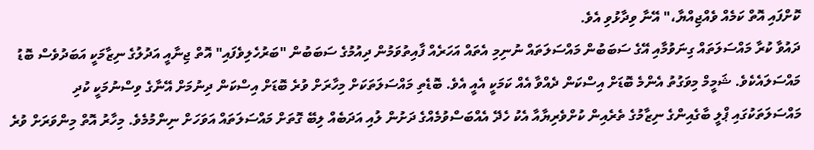ކޮށްފައި އޮތް ކަމެއް ވެއްޖިއްޔާ،" އޭނާ ވިދާޅުވި އެވެ.
ދައުވާ ކުރާ މައްސަލަތައް ގިނަވުމާއި އޭގެ ސަބަބުން މައްސަލަތައް ނުނިމި އެތައް އަހަރެއް ފާއިތުވަމުން ދިއުމުގެ ސަބަބުން "ބަރުހެލިވެފައި" އޮތް ޖިނާއީ އަދުލުގެ ނިޒާމަކީ އަބަދުވެސް ބޮޑު މައްސަލައެކެވެ. ޝަމީމް މިވަގުތު އެންމެ ބޮޑަށް އިސްކަން ދެއްވާ އެއް ކަމަކީ އެއީ އެވެ. ބޮޑެތި މައްސަލަތަކަށް މިހާރަށް ވުރެ ބޮޑަށް އިސްކަން ދިނުމަށް އޭނާގެ ވިސްނުމަކީ ކުދި މައްސަލަތަކުގައި ޕްލީ ބާގެއިންގެ ނިޒާމުގެ ތެރެއިން ކުށްވެރިޔާއާ އެކު ހެދޭ އެއްބަސްވުމެއްގެ ދަށުން ލުއި އަދަބެއް ލިބޭ ގޮތަށް މައްސަލަތައް އަވަހަށް ނިންމުމެވެ. މިހާރު އޮތް މިންވަރަށް ވުރެ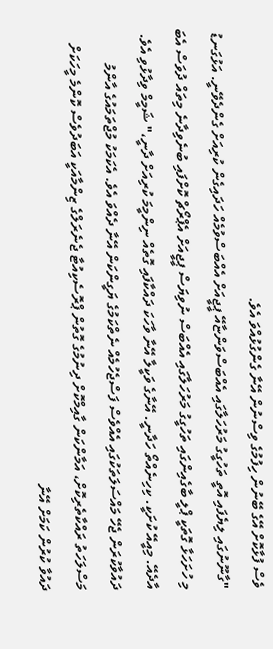ވެސް ފުޅާކޮށް އޭގެ ބޭނުން ހިފުމުގެ ވިސްނުން އޭނާ ގެންގުޅުއްވަ އެވެ.
"ގާނޫނުގައި ލިޔެފައި އޮތީ ތަހުގީގު މަރުހަލާގައި އެއްބަސްވަންޏާއޭ ޕީޖީއަށް އެއްބަސްވުމެއް ހަދައިގެން ކުރިއަށް ގެންދެވޭނީ. އަޅުގަނޑު މި ހުށަހަޅާ ގޮތަކީ ޕްލީ ބާގެއިންގައި ތަހުގީގު މަރުހަލާގައި އެއްބަސް ނުވިޔަސް ޕީޖީއަށް އެޕްރޯޗް ކޮށްފައި ބުނެވިދާނެ މިތައް ދުވަސް އެބަ އާދެއޭ. މިއީއޭ ކުށަކީ. ކިހިނެއްތޯ ހަދާނީ. އޭނާގެ ވަކީލާ އޭނާ ވާހަކަ ދައްކާފައި ގޮތެއް ނިންމީމަ ކުރިއަށް ދާނީ،" ޝަމީމް ވިދާޅުވި އެވެ.
ދައުވާކުރަން ޖެހޭ މައްސަލަތަކުގައި އެއްވެސް ފަސްޖެހުމެއް ނެތްކަމުގެ ޔަގީންކަން އޭނާ ދެއްވަ އެވެ. އެކަމަކު މުޖްތަމައުގެ އާންމު މަސްލަހަތު ރައްކާތެރިކޮށް، އަމާންކަން ގާއިމްކޮށް ދިނުމުގެ ގޮތުން ޕްރޮސެކިއުޓާ ޖެނެރަލްގެ ޒިންމާއަކީ އަބަދުވެސް ކޮންމެ މީހަކަށް ދައުވާ ކުރުން ކަމަށް އޭނާ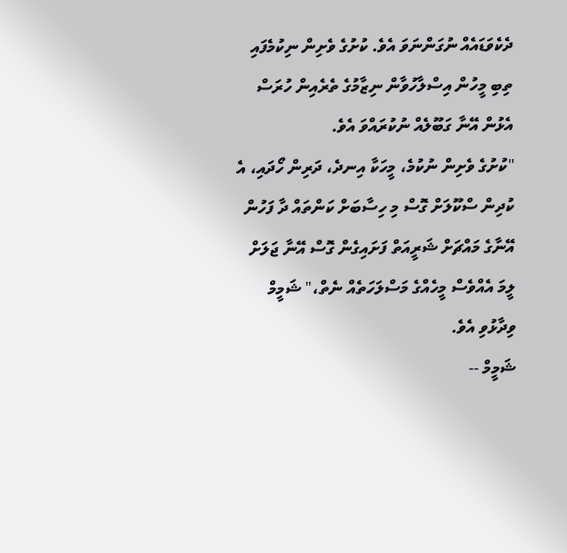ދެކެވަޑައެއް ނުގަންނަވަ އެވެ. ކުށުގެ ވެށިން ނިކުމެފައި ތިބި މީހުން އިސްލާހުވާން ނިޒާމުގެ ތެރެއިން ހުރަސް އެޅުން އޭނާ ގަބޫލެއް ނުކުރައްވަ އެވެ.
"ކުށުގެ ވެށިން ނުކުމެ، މީހަކާ އިނދެ، ދަރިން ހޯދައި، އެ ކުދިން ސްކޫލަށް ގޮސް މި ހިސާބަށް ކަންތައް ދާ ފަހުން އޭނާގެ މައްޗަށް ޝަރީއަތް ފަށައިގެން ގޮސް އޭނާ ޖަލަށް ލީމަ އެއްވެސް މީހެއްގެ މަސްލަހަތެއް ނެތް،" ޝަމީމް ވިދާޅުވި އެވެ.
ޝަމީމް --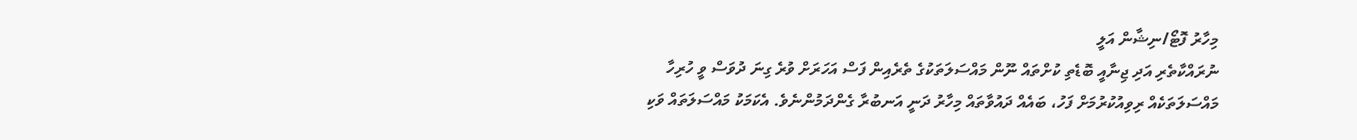މިހާރު ފޮޓޯ/ނިޝާން އަލީ
ނުރައްކާތެރި އަދި ޖިނާއީ ބޮޑެތި ކުށްތައް ނޫން މައްސަލަތަކުގެ ތެރެއިން ފަސް އަހަރަށް ވުރެ ގިނަ ދުވަސް ވީ ހުރިހާ މައްސަލަތަކެއް ރިވިއުކުރުމަށް ފަހު، ބައެއް ދައުވާތައް މިހާރު ދަނީ އަނބުރާ ގެންދަމުންނެވެ. އެކަމަކު މައްސަލަތައް ވަކި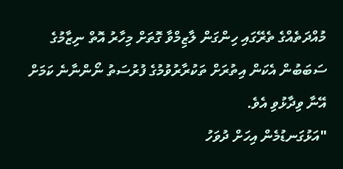މުއްދަތެއްގެ ތެރޭގައި ހިންގަން ލާޒިމްވާ ގޮތަށް މިހާރު އޮތް ނިޒާމުގެ ސަބަބުން އެކަން އިތުރަށް ތަކުރާރުވުމުގެ ފުރުސަތު ނޯންނާނެ ކަމަށް އޭނާ ވިދާޅުވި އެވެ.
"އަޅުގަނޑުމެން އިހަށް ދުވަހު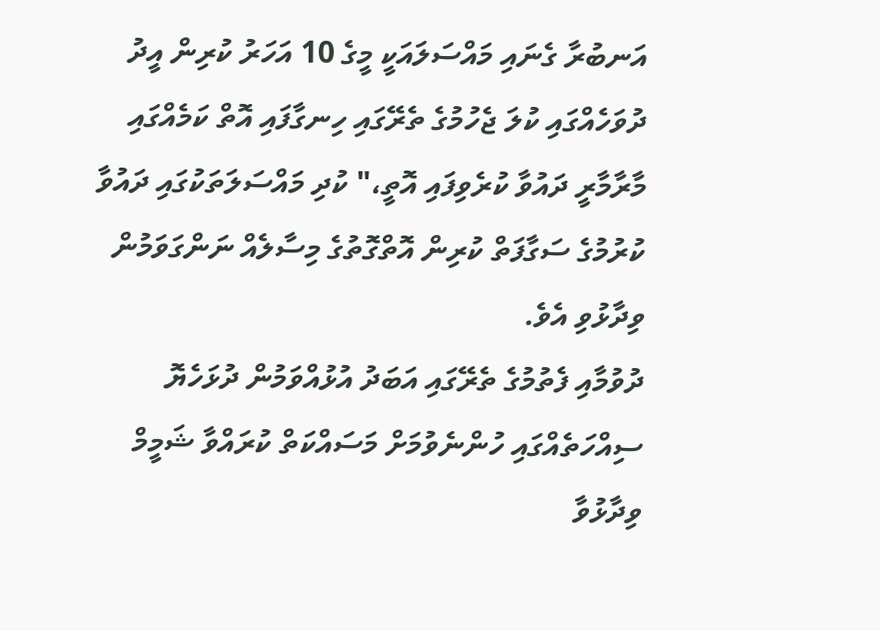އަނބުރާ ގެނައި މައްސަލައަކީ މީގެ 10 އަހަރު ކުރިން އީދު ދުވަހެއްގައި ކުލަ ޖެހުމުގެ ތެރޭގައި ހިނގާފައި އޮތް ކަމެއްގައި މާރާމާރީ ދައުވާ ކުރެވިފައި އޮތީ،" ކުދި މައްސަލަތަކުގައި ދައުވާ ކުރުމުގެ ސަގާފަތް ކުރިން އޮތްގޮތުގެ މިސާލެއް ނަންގަވަމުން ވިދާޅުވި އެވެ.
ދުވުމާއި ފެތުމުގެ ތެރޭގައި އަބަދު އުޅުއްވަމުން ދުޅަހެޔޮ ސިއްހަތެއްގައި ހުންނެވުމަށް މަސައްކަތް ކުރައްވާ ޝަމީމް ވިދާޅުވާ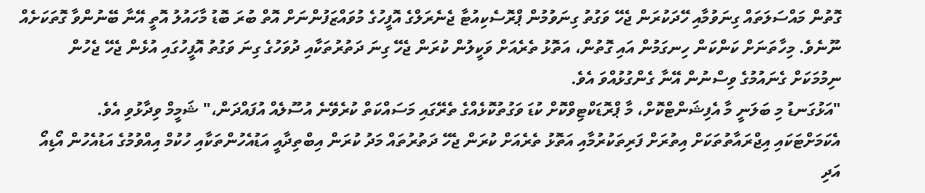ގޮތުން މައްސަލަތައް ގިނަވުމާއި ހޭދަކުރަން ޖެހޭ ވަގުތު ގިނަވުމުން ޕްރޮސެކިއުޓާ ޖެނެރަލްގެ އޮފީހުގެ މުވައްޒަފުންނަށް އޮތް ބުރަ ބޮޑު މާހައުލު އޮތީ އޭނާ ބޭނުންވާ ގޮތަކަށެއް ނޫނެވެ. މިހާތަނަށް ކަންކަން ހިނގަމުން އައި ގޮތުން، އަތޮޅު ތެރެއަށް ވަކީލުން ކުރަން ޖެހޭ ގިނަ ދަތުރުތަކާއި ދުވަހުގެ ގިނަ ވަގުތު އޮފީހުގައި އުޅެން ޖެހޭ ޖެހުން ނިމުމަކަށް ގެނައުމުގެ ވިސްނުން އޭނާ ގެންގުޅުއްވަ އެވެ.
"އަޅުގަނޑު މި ބަލަނީ މާ އެފިޝަންޓްކޮށް، މާ ޕްރޮޑަކްޓިވްކޮށް ކުޑަ ވަގުތުކޮޅެއްގެ ތެރޭގައި މަސައްކަތް ކުރެވޭނެ އުސޫލެއް އުފައްދަން،" ޝަމީމް ވިދާޅުވި އެވެ.
އެކަމަށްޓަކައި އިޖްރައާތުތަކަށް އިތުރަށް ފަރިތަކުރުމާއި އަތޮޅު ތެރެއަށް ކުރަން ޖެހޭ ދަތުރުތައް މަދު ކުރަން އިބްތިދާއީ އަޑުއެހުންތަކާއި ހުކުމް އިއްވުމުގެ އަޑުއެހުން އޯޑިއޯ އަދި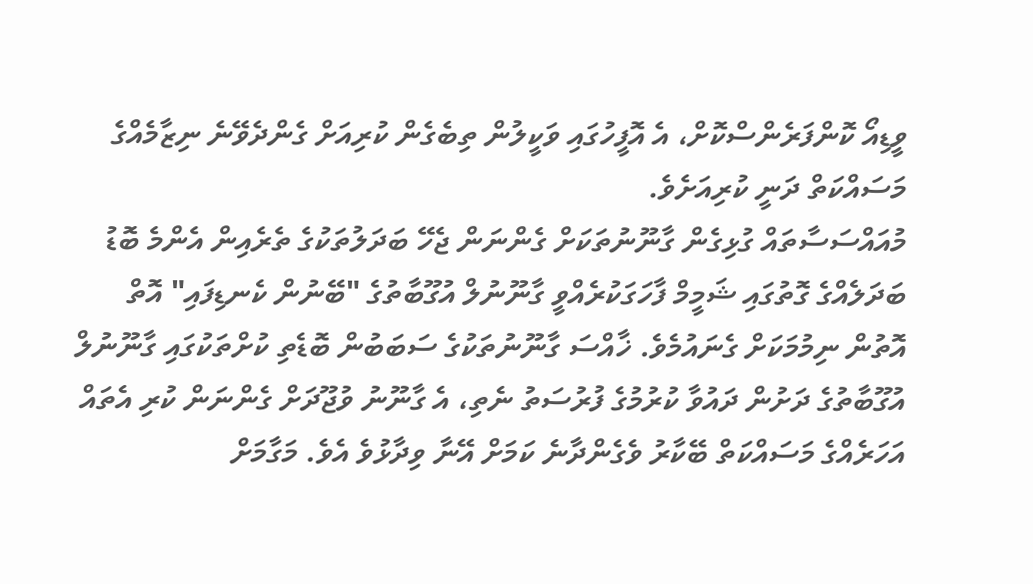ވީޑިއޯ ކޮންފަރެންސްކޮށް، އެ އޮފީހުގައި ވަކީލުން ތިބެގެން ކުރިއަށް ގެންދެވޭނެ ނިޒާމެއްގެ މަސައްކަތް ދަނީ ކުރިއަށެވެ.
މުއައްސަސާތައް ގުޅިގެން ގާނޫނުތަކަށް ގެންނަން ޖެހޭ ބަދަލުތަކުގެ ތެރެއިން އެންމެ ބޮޑު ބަދަލެއްގެ ގޮތުގައި ޝަމީމް ފާހަގަކުރެއްވީ ގާނޫނުލް އުގޫބާތުގެ "ބޭނުން ކެނޑިފައި" އޮތް އޮތުން ނިމުމަކަށް ގެނައުމެވެ. ޚާއްސަ ގާނޫނުތަކުގެ ސަބަބުން ބޮޑެތި ކުށްތަކުގައި ގާނޫނުލް އުގޫބާތުގެ ދަށުން ދައުވާ ކުރުމުގެ ފުރުސަތު ނެތި، އެ ގާނޫނު ވުޖޫދަށް ގެންނަން ކުރި އެތައް އަހަރެއްގެ މަސައްކަތް ބޭކާރު ވެގެންދާނެ ކަމަށް އޭނާ ވިދާޅުވެ އެވެ. މަގާމަށް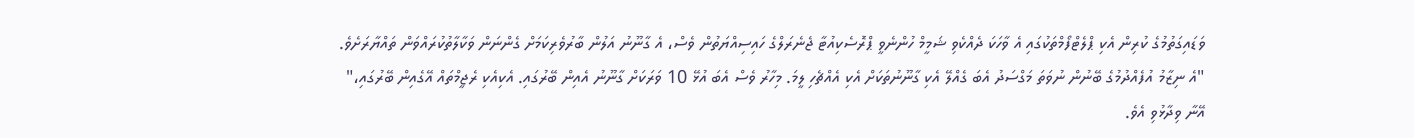ވަޑައިގަތުމުގެ ކުރިން އެކި ޕްލެޓްފޯމްތަކުގައި އެ ވާހަކަ ދެއްކެވި ޝަމީމް ހުންނެވީ ޕްރޮސެކިއުޓާ ޖެނެރަލްގެ ހައިސިއްޔަތުން ވެސް، އެ ގާނޫނު އަލުން ބާރުވެރިކަމަށް ގެންނަން ވަކާލާތުކުރައްވަން ތައްޔާރަށެވެ.
"އެ ނިޒާމު އުފެއްދުމުގެ ބޭނުން ނުވަތަ މަގްސަދު އެބަ ގެއްލޭ އެކި ގާނޫނުތަކަށް އެކި އެއްޗެހި ލީމަ. މިހާރު ވެސް އެބަ އުޅޭ 10 ވަރަކަށް ގާނޫނު އެއިން ބޭރުގައި. އެކިއެކި ރެޖީމްތައް އޭގެއިން ބޭރުގައި،" އޭނާ ވިދާޅުވި އެވެ.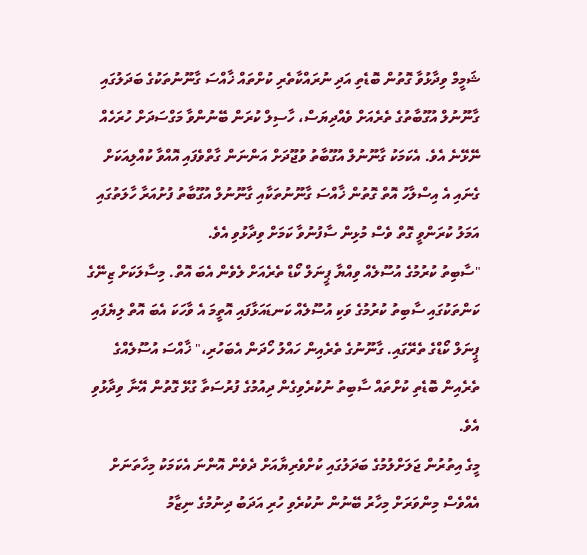ޝަމީމް ވިދާޅުވާ ގޮތުން ބޮޑެތި އަދި ނުރައްކާތެރި ކުށްތައް ޚާއްސަ ގާނޫނުތަކުގެ ބަދަލުގައި ގާނޫނުލް އުގޫބާތުގެ ތެރެއަށް ވެއްދިޔަސް، ހާސިލް ކުރަން ބޭނުންވާ މަގްސަދަށް ހުރަހެއް ނޭޅޭނެ އެވެ. އެކަމަކު ގާނޫނުލް އުގޫބާތު ވުޖޫދަށް އަންނަން ގާތްވެފައި އޮއްވާ ކުއްލިއަކަށް ގެނައި އެ އިސްލާހު އޮތް ގޮތުން ޚާއްސަ ގާނޫނުތަކާއި ގާނޫނުލް އުގޫބާތު ފުށުއަރާ ހާލަތުގައި އަމަލު ކުރަންވީ ގޮތް ވެސް މުޅިން ސާފުނުވާ ކަމަށް ވިދާޅުވި އެވެ.
"ސާބިތު ކުރުމުގެ އުސޫލެއް ވިއްޔާ ޕީނަލް ކޯޑް ތެރެއަށް ލެވެން އެބަ އޮތް. މިސާލަކަށް ޒިނޭގެ ކަންތަކުގައި ސާބިތު ކުރުމުގެ ވަކި އުސޫލެއް ކަނޑައަޅާފައި އޮތީމަ އެ ވާހަކަ އެބަ އޮތް ލިޔެފައި ޕީނަލް ކޯޑްގެ ތެރޭގައި. ގާނޫނުގެ ތެރެއިން ހައްލު ހޯދަން އެބަހުރި،" ޚާއްސަ އުސޫލެއްގެ ތެރެއިން ބޮޑެތި ކުށްތައް ސާބިތު ނުކުރެވިގެން ދިއުމުގެ ފުރުސަތާ ގުޅޭ ގޮތުން އޭނާ ވިދާޅުވި އެވެ.
މީގެ އިތުރުން ޖަލަށްލުމުގެ ބަދަލުގައި ކުށްވެރިޔާއަށް ދެވެން އޮންނަ އެކަމަކު މިހާތަނަށް އެއްވެސް މިންވަރަށް މިހާރު ބޭނުން ނުކުރެވި ހުރި އަދަބު ދިނުމުގެ ނިޒާމު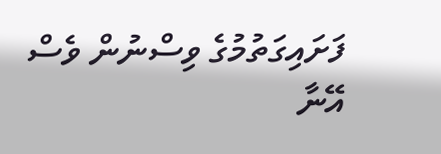ފަށައިގަތުމުގެ ވިސްނުން ވެސް އޭނާ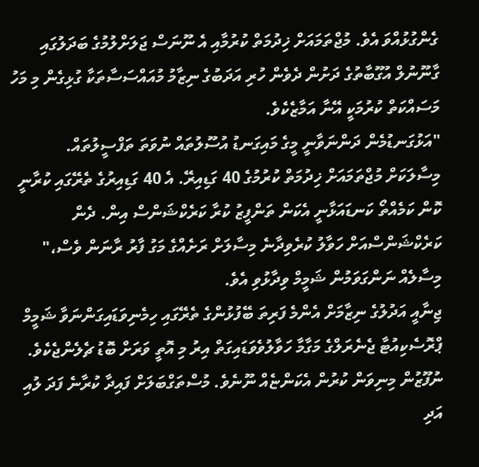ގެންގުޅުއްވަ އެވެ. މުޖްތަމައަށް ޚިދުމަތް ކުރުމާއި އެ ނޫނަސް ޖަލަށްލުމުގެ ބަދަލުގައި ގާނޫނުލް އުގޫބާތުގެ ދަށުން ދެވެން ހުރި އަދަބުގެ ނިޒާމު މުއައްސަސާތަކާ ގުޅިގެން މި މަހު މަސައްކަތް ކުރުމަކީ އޭނާ އަމާޒެކެވެ.
"އަޅުގަނޑުމެން ދަންނަވާނީ މީގެ މައިގަނޑު އުސޫލުތައް ނުވަތަ ތަފްސީލުތައް. މިސާލަކަށް މުޖްތަމައަށް ޚިދުމަތް ކުރުމުގެ 40 ގަޑިއިރޭ. އެ 40 ގަޑިއިރުގެ ތެރޭގައި ކުރާނީ ކޮން ކަމެއްތޯ ކަނޑައަޅާނީ އެކަން ތަންފީޒު ކުރާ ކަރެކްޝަންސް އިން. ދެން ކަރެކްޝަންސްއަށް ހަވާލު ކުރެވިދާނެ މިސާލަށް ރަށެއްގެ މަގު ފާރު ރާނަން ވެސް،" މިސާލެއް ނަންގަވަމުން ޝަމީމް ވިދާޅުވި އެވެ.
ޖިނާއީ އަދުލުގެ ނިޒާމަށް އެންމެ ފަރިތަ ބޭފުޅުންގެ ތެރޭގައި ހިމެނިވަޑައިގަންނަވާ ޝަމީމް ޕްރޮސެކިއުޓާ ޖެނެރަލްގެ މަގާމާ ހަވާލުވެވަޑައިގަތް އިރު މި އޮތީ ވަރަށް ބޮޑު ޗެލެންޖެކެވެ. ނުފޫޒުން މިނިވަން ކުރުން އެކަންޏެއް ނޫނެވެ. މުސްތަގްބަލަށް ފައިދާ ކުރާނެ ފަދަ ލުއި އަދި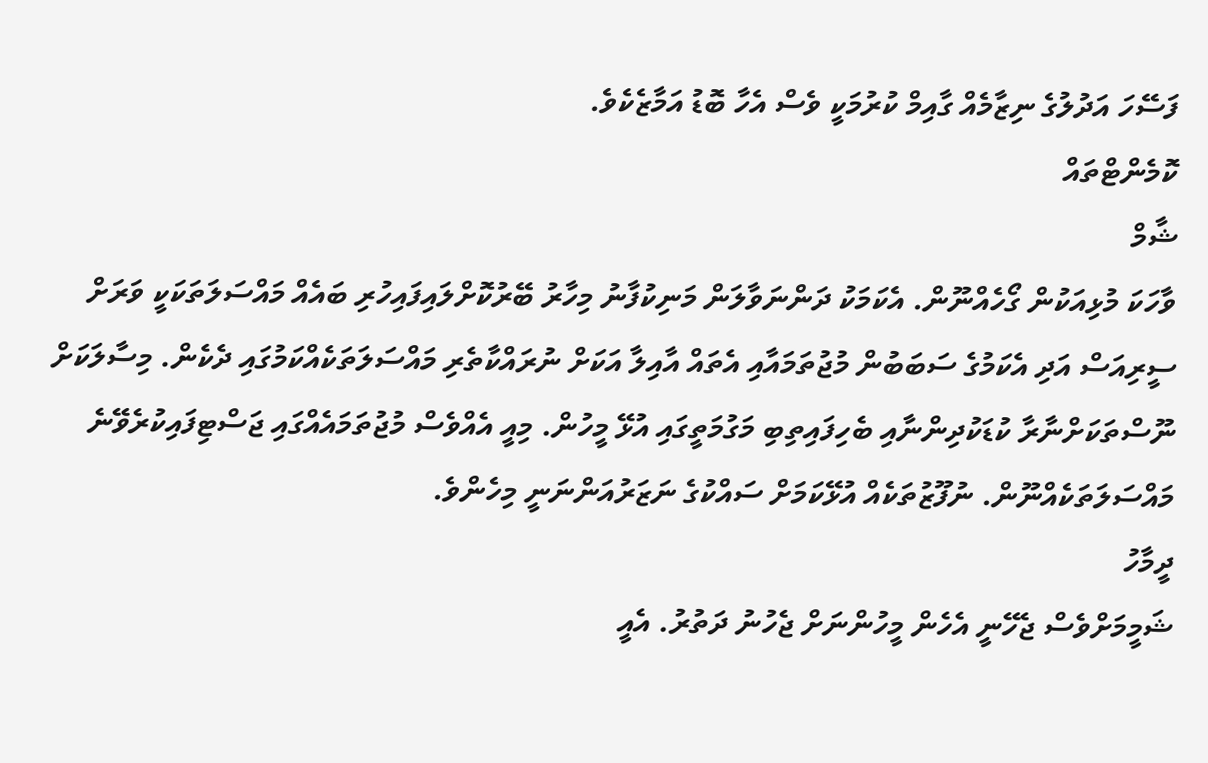ފަސޭހަ އަދުލުގެ ނިޒާމެއް ގާއިމް ކުރުމަކީ ވެސް އެހާ ބޮޑު އަމާޒެކެވެ.
ކޮމެންޓްތައް
ޝާމް
ވާހަކަ މުޅިއަކުން ގޯހެއްނޫން. އެކަމަކު ދަންނަވާލަން މަނިކުފާނު މިހާރު ބޭރުކޮށްލައިފައިހުރި ބައެއް މައްސަލަތަކަކީ ވަރަށް ސީރިއަސް އަދި އެކަމުގެ ސަބަބުން މުޖުތަމައާއި އެތައް އާއިލާ އަކަށް ނުރައްކާތެރި މައްސަލަތަކެއްކަމުގައި ދެކެން. މިސާލަކަށް ނޫސްތަކަށްނާރާ ކުޑަކުދިންނާއި ބެހިފައިތިބި މަގުމަތީގައި އުޅޭ މީހުން. މިއީ އެއްވެސް މުޖުތަމައެއްގައި ޖަސްޓިފައިކުރެވޭނެ މައްސަލަތަކެއްނޫން. ނުފޫޒުތަކެއް އުޅޭކަމަށް ސައްކުގެ ނަޒަރުއަންނަނީ މިހެންވެ.
ދީމާހު
ޝަމީމަށްވެސް ޖެހޭނީ އެހެން މީހުންނަށް ޖެހުނު ދަތުރު. އެއީ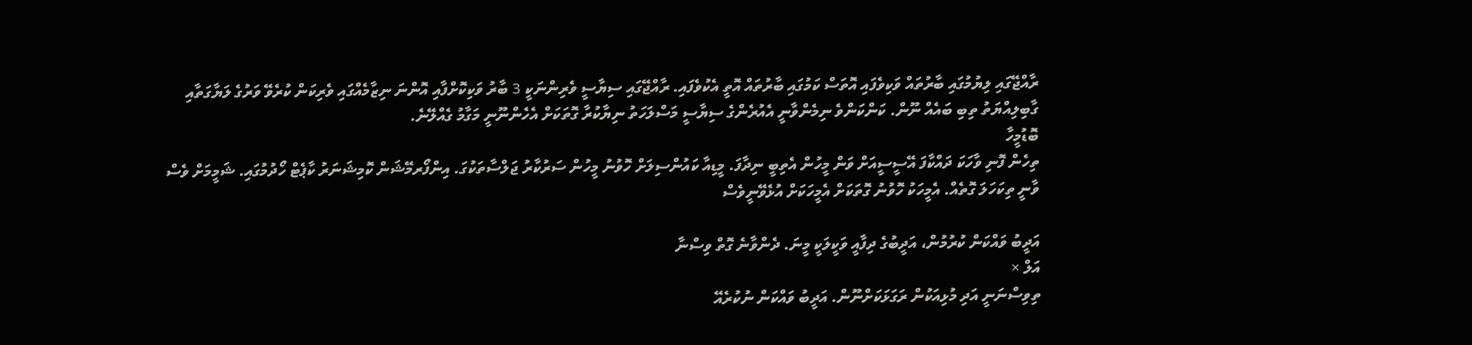ރާއްޖޭގައި ލިޔުމުގައި ބާރުތައް ވަކިވެފައި އޮތަސް ކަމުގައި ބާރުތައް އޮތީ އެކުވެފައި. ރާއްޖޭގައި ސިޔާސީ ވެރިންނަކީ 3 ބާރު ވަކިކޮށްފާއި އޮންނަ ނިޒާމެއްގައި ވެރިކަން ކުރެވޭ ވަރުގެ ލަޔާގަތާއި ގާބިލިއްޔަތު ތިބި ބައެއް ނޫން. ކަންކަންވެ ނިމެންވާނީ އެއުރެންގެ ސިޔާސީ މަސްލަހަތު ނިޔާކުރާ ގޮތަކަށް އެހެންނޫނީ މަގާމު ގެއްލޭނެ.
ބޮޑުމީހާ
ތިހެން ފޮނި ވާހަކަ ދައްކާފަ އޭސީސީއަށް ވަން މީހުން އެތިބީ ނިދާފަ. މީޑިއާ ކައުންސިލަށް ހޮވުނު މީހުން ސަރުކާރު ޖަލްސާތަކުގަ. އިންފޯރމޭޝަން ކޮމިޝަނަރު ކާޕެޓް ހޯދުމުގައި. ޝަމީމަށް ވެސް ވާނީ ތިކަހަލަ ގޮތެއް. އެމީހަކު ހޮވުނު ގޮތަކަށް އެމީހަކަށް އުޅެވޭނީވެސް

އަދީބު ވައްކަން ކުރުމުން، އަދީބުގެ ދިފާއީ ވަކީލަކީ މީނަ. ދެންވާނެ ގޮތް ވިސްނާ
އަލް ×
ތިވިސްނަނީ އަދި މުޅިއަކުން ރަގަޅަކަށްނޫން. އަދީބު ވައްކަން ނުކުރެއޭ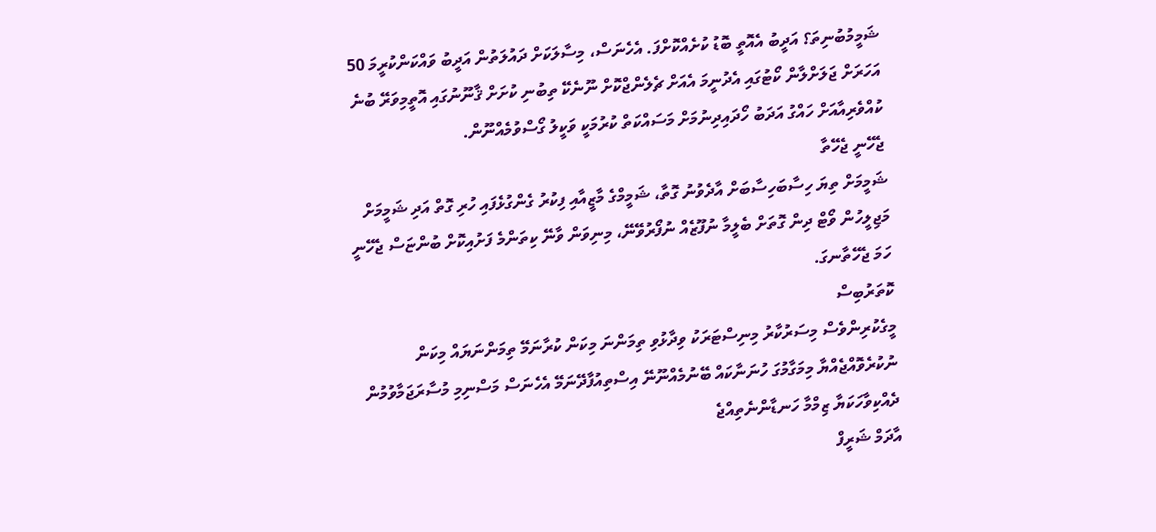ޝަމީމުބުނިތަ؟ އަދީބު އެއޮތީ ބޮޑު ކުށެއްކޮށްފަ. އެހެނަސް، މިސާލަކަށް ދައުލަތުން އަދީބު ވައްކަންކުރީމަ 50 އަހަރަށް ޖަލަށްލާން ކޯޓުގައި އެދުނީމަ އެއަށް ޗެލެންޖްކޮށް ނޫނެކޭ ތިބުނި ކުށަށް ޤާނޫނުގައި އޮތީމިވަރޭ ބުނެ ކުއްވެރިއާއަށް ހައްގު އަދަބު ހޯދައިދިނުމަށް މަސައްކަތް ކުރުމަކީ ވަކީލު ގޯސްވުމެއްނޫން.
ޖެހޭނީ ޖެހޭތާ
ޝަމީމަށް ތިޔަ ހިސާބަހިސާބަށް އާދެވުނު ގޮތާ، ޝަމީމްގެ މާޒީއާއި ފިކުރު ގެންގުޅެފައި ހުރި ގޮތް އަދި ޝަމީމަށް މަޖިލީހުން ވޯޓް ދިން ގޮތަށް ބެލީމާ ނުފޫޒެއް ނުފޯރުވޭނޭ، މިނިވަން ވާނޭ ކިތަންމެ ފަށުއިކޮށް ބުންޏަސް ޖެހޭނީ ހަމަ ޖެހޭތާނގަ.
ކޮތަރުބިސް
މީގެކުރިންވެސް މިސަރުކާރު މިނިސްޓަރަކު ވިދާޅުވި ތިމަންނަ މިކަން ކުރާނަމޭ ތިމަންނަޔައް މިކަން ނުކުރެވޮއްޖެއްޔާ މިމަގާމުގަ ހުނަނާކައް ބޭނުމެއްނޫނޭ އިސްތިއުފާދޭނަމޭ އެހެނަސް މަސްނިމި މުސާރަޖަމާވުމުން ދެއްކިވާހަކަޔާ ޒިމްމާ ހަނޑާންނެތިއްޖެ
އާދަމް ޝަރީފް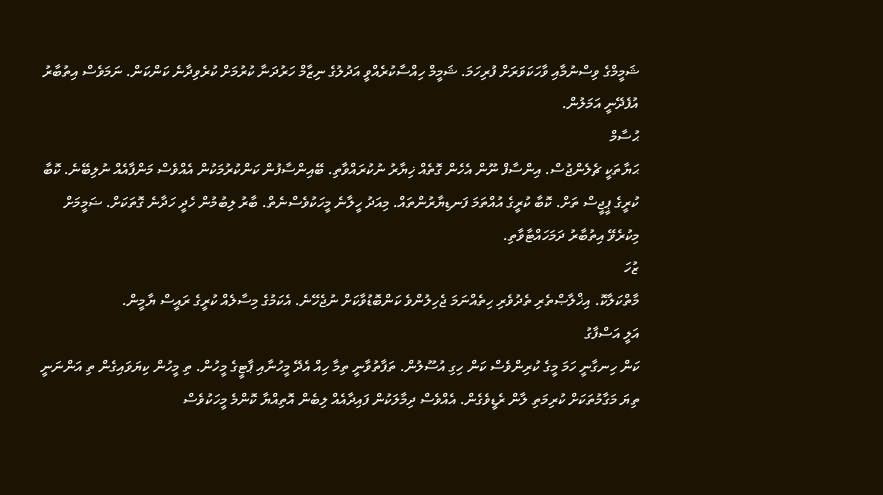ޝަމީމްގެ ވިސްނުމާއި ވާހަކަވަރަށް ފުރިހަމަ. ޝަމީމް ހިއްސާކުރެއްވީ އަދުލުގެ ނިޒާމް ހަރުދަނާ ކުރުމަށް ކުރެވިދާނެ ކަންކަން. ނަމަވެސް އިތުބާރު އުފެދޭނީ އަމަލުން.
ޙުސާމް
ޙަޔާތަކީ ޗެލެންޖުސް. އިންސާފް ނޫން އެހެން ގޮތެއް ޚިޔާރު ނުކުރައްވާތި. ބޭއިންސާފުން ކަންކުރުމަކުން އެއްވެސް މަންފާއެއް ނުލިބޭނެ. ކޮބާ ކުރީގެ ޕީޖީސް ތަށް. ކޮބާ ކުރީގެ އުއްތަމަ ފަނޑިޔާރުންތައް. މިއަދު ހީލާނެ މީހަކުވެސްނެތް. ބާރު ލިބުމުން ހެދީ ހަދާނެ ގޮތަކަށް. ޟަމީމަށް މިކުރެވޭ އިތުބާރު ދަމަހައްޓާވާތި.
ޒުހަ
މާތްކަލާކޮ. އިޚްލާޞްތެރި ތެދުވެރި ހިތެއްނަމަ ޖެހިލުންވެ ކަންބޮޑުވާކަށް ނުޖެހޭނެ. އެކަމުގެ މިސާލެއް ކުރީގެ ރައީސް ޔާމީން.
އަލީ އަސްފާގު
ކަން ހިނގާނީ ހަމަ މީގެ ކުރިންވެސް ކަން ހިގި އުސޫލުން. ތަފާތުވާނީ ތިމާ ހިއް އެދޭ މީހުނާއި ޕާޓީގެ މީހުން. ތި މީހުން ކިޔަވައިގެން ތި އަންނަނީ ތިޔަ މަގާމުތަކަށް ކުރިމަތި ލާން ރެޑީވެގެން. އެއްވެސް ދިމާލަކުން ފައިދާއެއް ލިބެން އޮތިއްޔާ ކޮންމެ މީހަކުވެސް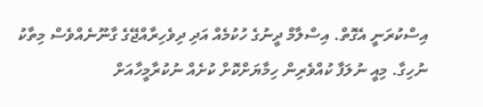އިސްކުރަނީ އެގޮތް. އިސްލާމް ދީނުގެ ހުކުމެއް އަދި ދިވެހިރާއްޖޭގެ ގާނޫނެއްވެސް މިތާކު ނުހިގާ. މިއީ ނުލަފާ ކުއްވެރިން ހިމާޔަށްކޮށް ކުށެއް ނުކުރާމީހާއަށް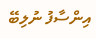އިންސާފު ނުލިބޭ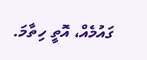ގައުމެއް، އޮތީ ހިތާމަ.